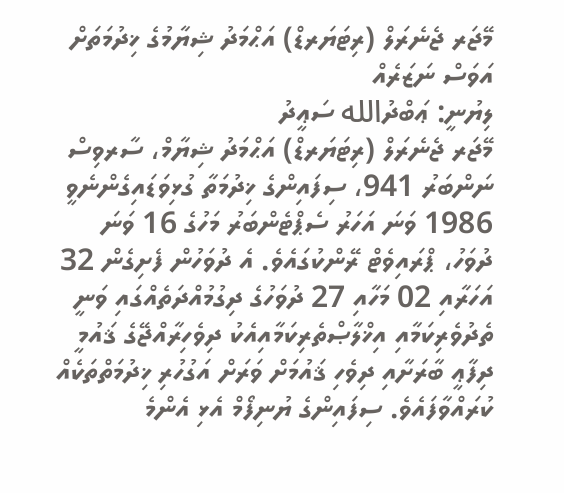މޭޖަރ ޖެނެރަލް (ރިޓަޔަރޑް) އަޙްމަދު ޝިޔާމުގެ ޚިދުމަތަށް އަވަސް ނަޒަރެއް
ލިޔުނީ: ޢަބްދުالله ސަޢީދު
މޭޖަރ ޖެނެރަލް (ރިޓަޔަރޑް) އަޙްމަދު ޝިޔާމް، ސާރވިސް ނަންބަރު 941، ސިފައިންގެ ޚިދުމަތާ ގުޅިވަޑައިގެންނެވީ 1986 ވަނަ އަހަރު ސެޕްޓެންބަރު މަހުގެ 16 ވަނަ ދުވަހު، ޕްރައިވެޓް ރޭންކުގައެވެ. އެ ދުވަހުން ފެށިގެން 32 އަހަރާއި 02 މަހާއި 27 ދުވަހުގެ ދިގުމުއްދަތެއްގައި ވަނީ ތެދުވެރިކަމާއި އިޚްލާޞްތެރިކަމާއިއެކު ދިވެހިރާއްޖޭގެ ޤައުމީ ދިފާޢީ ބާރަށާއި ދިވެހި ޤައުމަށް ވަރަށް އަގުހުރި ޚިދުމަތްތަކެއް ކުރައްވާފައެވެ. ސިފައިންގެ ޔުނިފޯމް އެޅި އެންމެ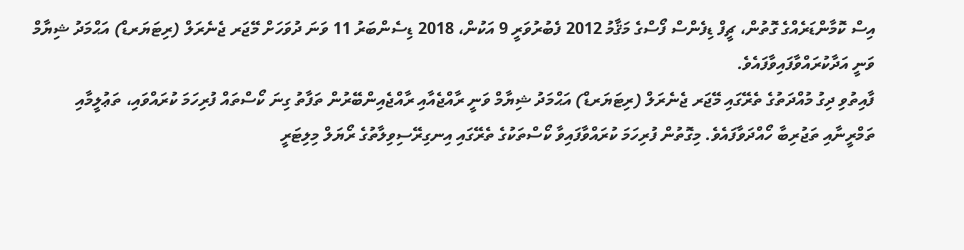އިސް ކޮމާންޑަރެއްގެ ގޮތުން، ޗީފް ޑިފެންސް ފޯސްގެ މަޤާމު 2012 ފެބުރުވަރީ 9 އަކުން، 2018 ޑިސެންބަރު 11 ވަނަ ދުވަހަށް މޭޖަރ ޖެނެރަލް (ރިޓަޔަރޑް) އަޙްމަދު ޝިޔާމް ވަނީ އަދާކުރައްވާފައިވާފައެވެ.
ފާއިތުވި ދިގު މުއްދަތުގެ ތެރޭގައި މޭޖަރ ޖެނެރަލް (ރިޓަޔަރޑް) އަޙްމަދު ޝިޔާމް ވަނީ ރާއްޖެއާއި ރާއްޖެއިންބޭރުން ތަފާތު ގިނަ ކޯސްތައް ފުރިހަމަ ކުރައްވައި، ތަޢުލީމާއި ތަމްރީނާއި ތަޖުރިބާ ހޯއްދަވާފައެވެ. މިގޮތުން ފުރިހަމަ ކުރައްވާފައިވާ ކޯސްތަކުގެ ތެރޭގައި އިނގިރޭސިވިލާތުގެ ރޯޔަލް މިލިޓަރީ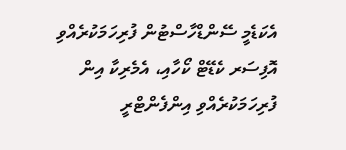އެކަޑެމީ ސޭންޑްހާސްޓުން ފުރިހަމަކުރެއްވި އޮފިސަރ ކެޑޭޓް ކޯހާއި، އެމެރިކާ އިން ފުރިހަމަކުރެއްވި އިންފެންޓްރީ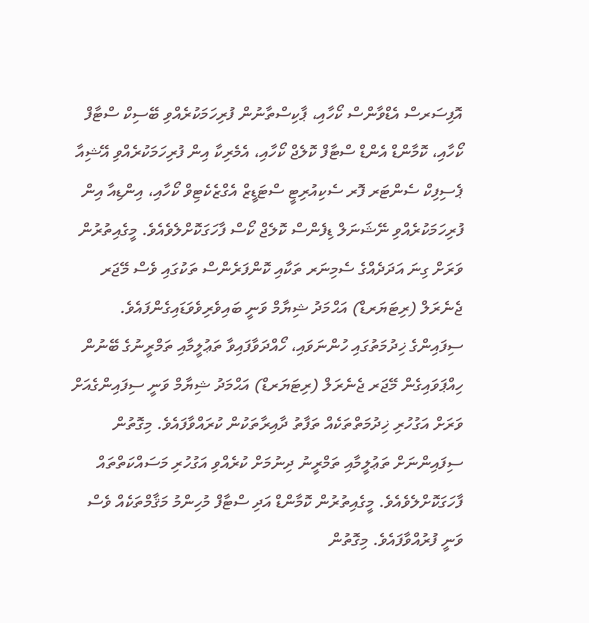އޮފިސަރސް އެޑްވާންސް ކޯހާއި، ޕާކިސްތާނުން ފުރިހަމަކުރެއްވި ބޭސިކް ސްޓާފް ކޯހާއި، ކޮމާންޑް އެންޑް ސްޓާފް ކޮލެޖް ކޯހާއި، އެމެރިކާ އިން ފުރިހަމަކުރެއްވި އޭޝިއާ ޕެސިފިކް ސެންޓަރ ފޮރ ސެކިއުރިޓީ ސްޓަޑީޒް އެގްޒެކެޓިވް ކޯހާއި، އިންޑިއާ އިން ފުރިހަމަކުރެއްވި ނޭޝަނަލް ޑިފެންސް ކޮލެޖް ކޯސް ފާހަގަކޮށްލެވެއެވެ. މީގެއިތުރުން ވަރަށް ގިނަ އަދަދެއްގެ ސެމިނަރ ތަކާއި ކޮންފަރެންސް ތަކުގައި ވެސް މޭޖަރ ޖެނެރަލް (ރިޓަޔަރޑް) އަޙްމަދު ޝިޔާމް ވަނީ ބައިވެރިވެވަޑައިގެންފައެވެ.
ސިފައިންގެ ޚިދުމަތުގައި ހުންނަވައި، ހޯއްދަވާފައިވާ ތަޢުލީމާއި ތަމްރީނުގެ ބޭނުން ހިއްޕަވައިގެން މޭޖަރ ޖެނެރަލް (ރިޓަޔަރޑް) އަޙްމަދު ޝިޔާމް ވަނީ ސިފައިންގެއަށް ވަރަށް އަގުހުރި ޚިދުމަތްތަކެއް ތަފާތު ދާއިރާތަކުން ކުރައްވާފައެވެ. މިގޮތުން ސިފައިންނަށް ތަޢުލީމާއި ތަމްރީނު ދިނުމަށް ކުރެއްވި އަގުހުރި މަސައްކަތްތައް ފާހަގަކޮށްލެވެއެވެ. މީގެއިތުރުން ކޮމާންޑް އަދި ސްޓާފް މުހިންމު މަޤާމްތަކެއް ވެސް ވަނީ ފުރުއްވާފައެވެ. މިގޮތުން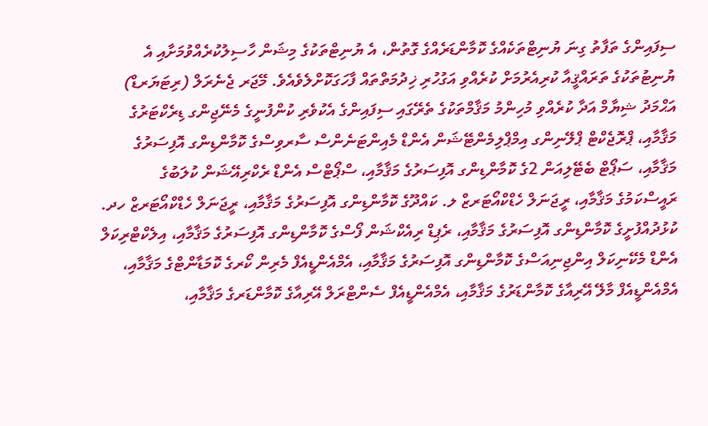ސިފައިންގެ ތަފާތު ގިނަ ޔުނިޓްތަކެއްގެ ކޮމާންޑަރެއްގެ ގޮތުން، އެ ޔުނިޓްތަކުގެ މިޝަން ހާސިލުކުރެއްވުމަށާއި އެ ޔުނިޓުތަކުގެ ތަރައްޤީއާ ކުރިއެރުމަށް ކުރެއްވި އަގުހުރި ޚިދުމަތްތައް ފާހަގަކޮށްލެވެއެވެ. މޭޖަރ ޖެނެރަލް (ރިޓަޔަރޑް) އަޙްމަދު ޝިޔާމް އަދާ ކުރެއްވި މުހިންމު މަޤާމްތަކުގެ ތެރޭގައި ސިފައިންގެ އެކުވެރި ކުންފުނީގެ މެނޭޖިންގ ޑިރެކްޓަރުގެ މަޤާމާއި، ޕްރޮޖެކްޓް ޕްލޭނިންގ އިމްޕްލިމެންޓޭޝަން އެންޑް މެއިންޓަނެންސް ސާރވިސްގެ ކޮމާންޑިންގ އޮފިސަރުގެ މަޤާމާއި، ސަޕޯޓް ބެޓޭލިއަން 2ގެ ކޮމާންޑިންގ އޮފިސަރުގެ މަޤާމާއި، ސްޕޯޓްސް އެންޑް ރެކްރިއޭޝަން ކުލަބުގެ ރައީސްކަމުގެ މަޤާމާއި، ރީޖަނަލް ހެޑްކްއޯޓަރޒް ލ. ކައްދޫގެ ކޮމާންޑިންގ އޮފިސަރުގެ މަޤާމާއި، ރީޖަނަލް ހެޑްކްއޯޓަރޒް ހދ. ކުޅުދުއްފުށީގެ ކޮމާންޑިންގ އޮފިސަރުގެ މަޤާމާއި، ރެޕިޑް ރިއެކްޝަން ފޯސްގެ ކޮމާންޑިންގ އޮފިސަރުގެ މަޤާމާއި، އިލެކްޓްރިކަލް އެންޑް މެކޭނިކަލް އިންޖިނިއަސްގެ ކޮމާންޑިންގ އޮފިސަރުގެ މަޤާމާއި، އެމްއެންޑީއެފް މެރިން ކޯރގެ ކޮމަޑާންޓްގެ މަޤާމާއި، އެމްއެންޑީއެފް މާލޭ އޭރިއާގެ ކޮމާންޑަރުގެ މަޤާމާއި، އެމްއެންޑީއެފް ސެންޓްރަލް އޭރިއާގެ ކޮމާންޑަރގެ މަޤާމާއި،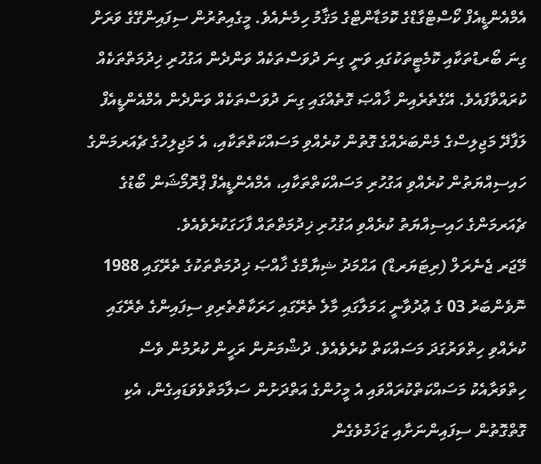އެމްއެންޑީއެފް ކޯސްޓްގާޑްގެ ކޮމަޑާންޓްގެ މަޤާމު ހިމެނެއެވެ. މީގެއިތުރުން ސިފައިންގޭގެ ވަރަށް ގިނަ ބޯރޑުތަކާއި ކޮމެޓީތަކުގައި ވަނީ ގިނަ ދުވަސްތަކެއް ވަންދެން އަގުހުރި ޚިދުމަތްތަކެއް ކުރައްވާފައެވެ. އޭގެތެރެއިން ޚާއްޞަ ގޮތެއްގައި ގިނަ ދުވަސްތަކެއް ވަންދެން އެމްއެންޑީއެފް ލަފާދޭ މަޖިލިސްގެ މެންބަރެއްގެ ގޮތުން ކުރެއްވި މަސައްކަތްތަކާއި، އެ މަޖިލިހުގެ ޗެއަރމަންގެ ހައިސިއްޔަތުން ކުރެއްވި އަގުހުރި މަސައްކަތްތަކާއި، އެމްއެންޑީއެފް ޕްރޮމޯޝަން ބޯޑުގެ ޗެއަރމަންގެ ހައިސިއްޔަތު ކުރެއްވި އަގުހުރި ޚިދުމަތްތައް ފާހަގަކުރެވެއެވެ.
މޭޖަރ ޖެނެރަލް (ރިޓަޔަރޑް) އަޙްމަދު ޝިޔާމްގެ ޚާއްޞަ ޚިދުމަތްތަކުގެ ތެރޭގައި 1988 ނޮވެންބަރު 03 ގެ ޢުދުވާނީ ޙަމަލާގައި މާލެ ތެރޭގައި ހަރަކާތްތެރިވި ސިފައިންގެ ތެރޭގައި ކުރެއްވި ހިތްވަރުގަދަ މަސައްކަތް ކުރެވެއެވެ. ދުޝްމަނުން ރަހީން ކުރުމުން ވެސް ހިތްވަރާއެކު މަސައްކަތްކުރައްވައި އެ މީހުންގެ އަތްދަށުން ސަލާމަތްވެވަޑައިގެން، އެކި ގޮތްގޮތުން ސިފައިންނަށާއި ޒަޚަމުވެގެން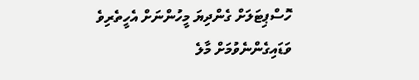ހޮސްޕިޓަލަށް ގެންދިޔަ މީހުންނަށް އެހީތެރިވެ ވަޑައިގެންނެވުމަށް މާލެ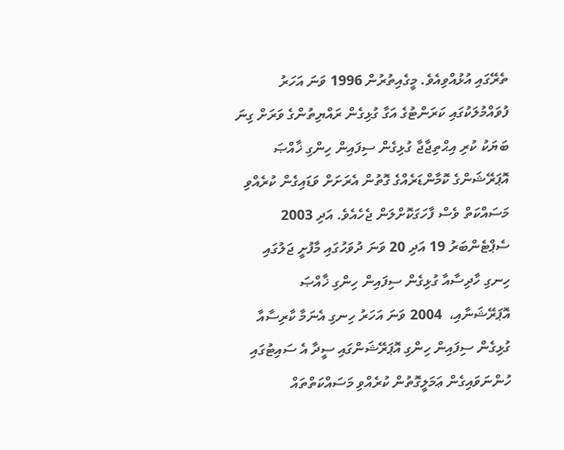ތެރޭގައި އުޅުއްވިއެވެ. މީގެއިތުރުން 1996 ވަނަ އަހަރު ފުވައްމުލަކުގައި ކަރަންޓުގެ އަގާ ގުޅިގެން ރައްޔިތުންގެ ވަރަށް ގިނަ ބަޔަކު ކުރި އިޙްތިޖާޖާ ގުޅިގެން ސިފައިން ހިންގި ޚާއްޞަ އޮޕަރޭޝަންގެ ކޮމާންޑަރެއްގެ ގޮތުން އެރަށަށް ވަޑައިގެން ކުރެއްވި މަސައްކަތް ވެސް ފާހަގަކޮށްލަން ޖެހެއެވެ. އަދި 2003 ސެޕްޓެންބަރު 19 އަދި 20 ވަނަ ދުވަހުގައި މާފުށީ ޖަލުގައި ހިނގި ހާދިސާއާ ގުޅިގެން ސިފައިން ހިންގި ޚާއްޞަ އޮޕަރޭޝަނާއި،  2004 ވަނަ އަހަރު ހިނގި އެނަމާ ކާރިސާއާ ގުޅިގެން ސިފައިން ހިންގި އޮޕަރޭޝަންގައި ސީދާ އެ ސައިޓުގައި ހުންނަވައިގެން ޢަމަލީގޮތުން ކުރެއްވި މަސައްކަތްތައް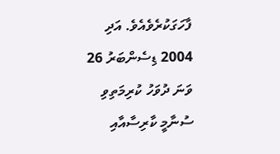ފާހަގަކުރެވެއެވެ. އަދި  2004 ޑިސެންބަރު 26 ވަނަ ދުވަހު ކުރިމަތިވި ސުނާމީ ކާރިސާއާއި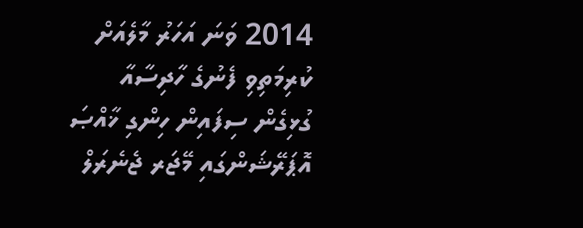2014 ވަނަ އަހަރު މާލެއަށް ކުރިމަތިވި ފެނުގެ ހާދިސާއާ ގުޅިގެން ސިފައިން ހިންގި ޚާއްޞަ އޮޕަރޭޝަންގައި މޭޖަރ ޖެނެރަލް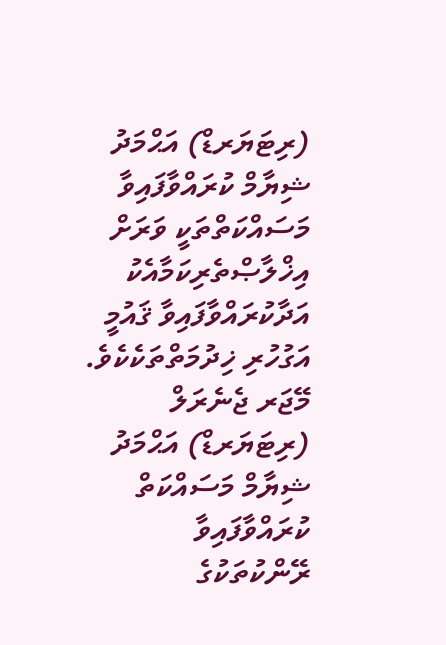(ރިޓަޔަރޑް) އަޙްމަދު ޝިޔާމް ކުރައްވާފައިވާ މަސައްކަތްތަކީ ވަރަށް އިޚްލާޞްތެރިކަމާއެކު އަދާކުރައްވާފައިވާ ޤައުމީ އަގުހުރި ޚިދުމަތްތަކެކެވެ.
މޭޖަރ ޖެނެރަލް (ރިޓަޔަރޑް) އަޙްމަދު ޝިޔާމް މަސައްކަތް ކުރައްވާފައިވާ ރޭންކުތަކުގެ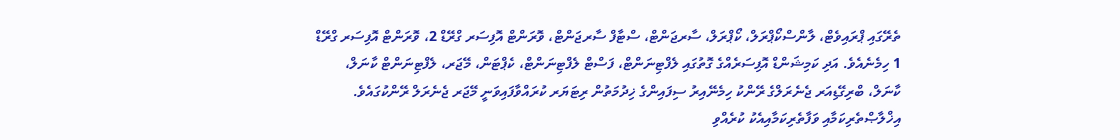ތެރޭގައި ޕްރައިވެޓް، ލާންސްކޯޕްރަލް، ކޯޕްރަލް، ސާރޖަންޓް، ސްޓާފް ސާރޖަންޓް، ވޮރަންޓް އޮފިސަރ ގްރޭޑް 2، ވޮރަންޓް އޮފިސަރ ގްރޭޑް 1 ހިމެނެއެވެ. އަދި ކަމިޝަންޑް އޮފިސަރެއްގެ ގޮތުގައި ލެފްޓިނަންޓް، ފަސްޓް ލެފްޓިނަންޓް، ކެޕްޓަން، މޭޖަރ، ލެފްޓިނަންޓް ކާނަލް، ކާނަލް، ބްރިގޭޑިއަރ ޖެނެރަލްގެ ރޭންކު ހިމެނޭއިރު ސިފައިންގެ ޚިދުމަތުން ރިޓަޔަރ ކުރައްވާފައިވަނީ މޭޖަރ ޖެނެރަލް ރޭންކުގައެވެ.
އިޚްލާޞްތެރިކަމާއި ވަފާތެރިކަމާއިއެކު ކުރެއްވި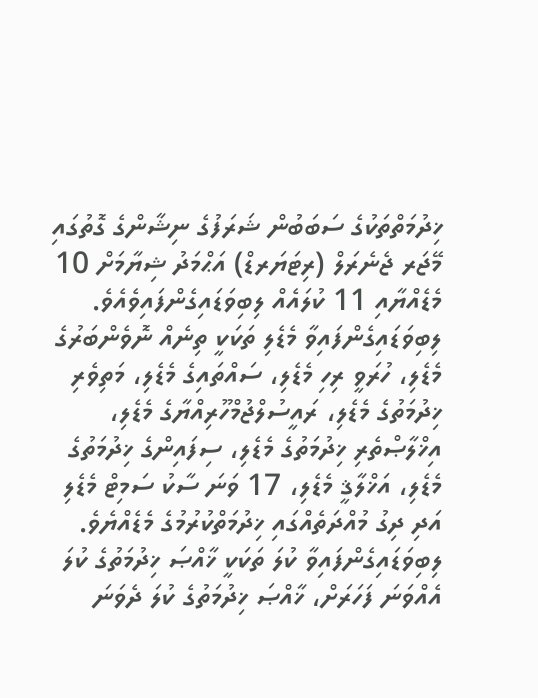ޚިދުމަތްތަކުގެ ސަބަބުން ޝަރަފުގެ ނިޝާންގެ ގޮތުގައި މޭޖަރ ޖެނެރަލް (ރިޓަޔަރޑް) އަޙްމަދު ޝިޔާމަށް 10 މެޑެއްޔާއި 11 ކުލައެއް ލިބިވަޑައިގެންފައިވެއެވެ. ލިބިވަޑައިގެންފައިވާ މެޑެލި ތަކަކީ ތިނެއް ނޮވެންބަރުގެ މެޑެލި، ހުރަވީ ރިހި މެޑެލި، ސައްތައިގެ މެޑެލި، މަތިވެރި ޚިދުމަތުގެ މެޑެލި، ރައީސުލްޖުމްހޫރިއްޔާގެ މެޑެލި، އިޚްލާޞްތެރި ޚިދުމަތުގެ މެޑެލި، ސިފައިންގެ ޚިދުމަތުގެ މެޑެލި، އަޚްލާޤީ މެޑެލި، 17 ވަނަ ސާކު ސަމިޓް މެޑެލި އަދި ދިގު މުއްދަތެއްގައި ޚިދުމަތްކުރުމުގެ މެޑެއްޔެވެ. ލިބިވަޑައިގެންފައިވާ ކުލަ ތަކަކީ ޚާއްޞަ ޚިދުމަތުގެ ކުލަ އެއްވަނަ ފަހަރަށް، ޚާއްޞަ ޚިދުމަތުގެ ކުލަ ދެވަނަ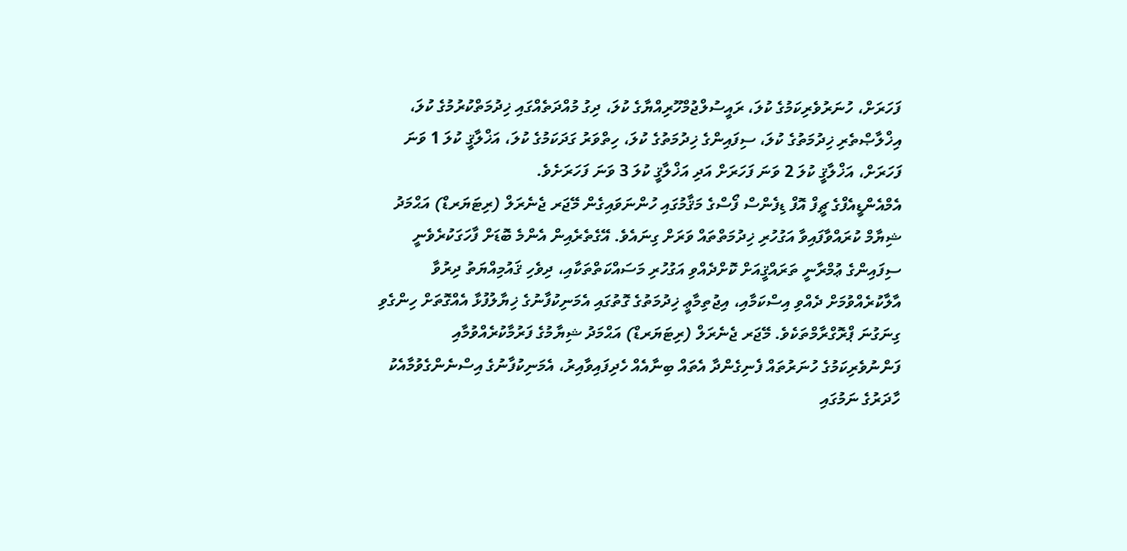ފަހަރަށް، ހުނަރުވެރިކަމުގެ ކުލަ، ރައީސުލްޖުމްހޫރިއްޔާގެ ކުލަ، ދިގު މުއްދަތެއްގައި ޚިދުމަތްކުރުމުގެ ކުލަ، އިޚްލާޞްތެރި ޚިދުމަތުގެ ކުލަ، ސިފައިންގެ ޚިދުމަތުގެ ކުލަ، ހިތްވަރު ގަދަކަމުގެ ކުލަ، އަޚްލާޤީ ކުލަ 1 ވަނަ ފަހަރަށް، އަޚްލާޤީ ކުލަ 2 ވަނަ ފަހަރަށް އަދި އަޚްލާޤީ ކުލަ 3 ވަނަ ފަހަރަށެވެ.
އެމްއެންޑީއެފްގެ ޗީފް އޮފް ޑިފެންސް ފޯސްގެ މަޤާމުގައި ހުންނަވައިގެން މޭޖަރ ޖެނެރަލް (ރިޓަޔަރޑް) އަޙްމަދު ޝިޔާމް ކުރައްވާފައިވާ އަގުހުރި ޚިދުމަތްތައް ވަރަށް ގިނައެވެ. އޭގެތެރެއިން އެންމެ ބޮޑަށް ފާހަގަކުރެވެނީ ސިފައިންގެ ޢުމްރާނީ ތަރައްޤީއަށް ކޮށްދެއްވި އަގުހުރި މަސައްކަތްތަކާއި، ދިވެހި ޤައުމިއްޔަތު ދިރުވާ އާލާކުރެއްވުމަށް ދެއްވި އިސްކަމާއި، އިޖުތިމާޢީ ޚިދުމަތުގެ ގޮތުގައި އެމަނިކުފާނުގެ ޚިޔާލުފުޅާ އެއްގޮތަށް ހިންގެވި ގިނަގުނަ ޕްރޮގްރާމްތަކެވެ. މޭޖަރ ޖެނެރަލް (ރިޓަޔަރޑް) އަޙްމަދު ޝިޔާމުގެ ފަރުމާކުރެއްވުމާއި ފަންނުވެރިކަމުގެ ހުނަރުތައް ފެނިގެންދާ އެތައް ބިނާއެއް ހެދިފައިވާއިރު، އެމަނިކުފާނުގެ އިސްނެންގެވުމާއެކު ހާދަރުގެ ނަމުގައި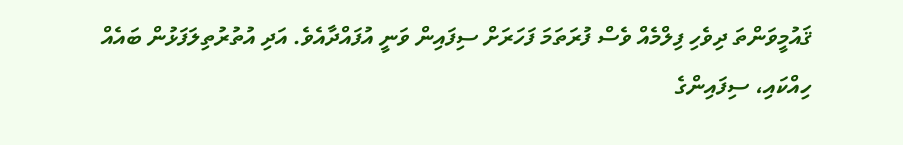ޤައުމީވަންތަ ދިވެހި ފިލްމެއް ވެސް ފުރަތަމަ ފަހަރަށް ސިފައިން ވަނީ އުފައްދާއެވެ. އަދި އުތުރުތިލަފަޅުން ބައެއް ހިއްކައި، ސިފައިންގެ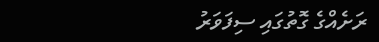ރަށެއްގެ ގޮތުގައި ސިފަވަރު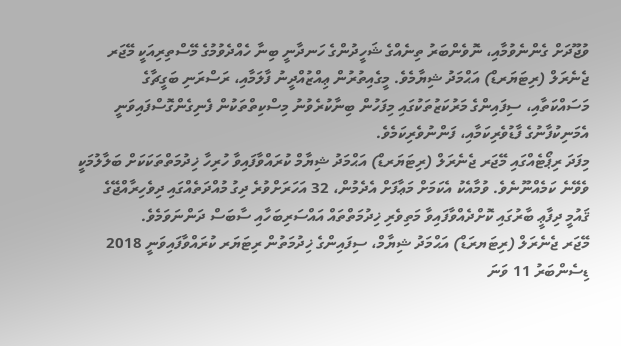ވުޖޫދަށް ގެންނެވުމާއި، ނޮވެންބަރު ތިނެއްގެ ޝަހީދުންގެ ހަނދާނީ ބިނާ ހެއްދެވުމުގެ މޭސްތިރިއަކީ މޭޖަރ ޖެނެރަލް (ރިޓަޔަރޑް) އަޙްމަދު ޝިޔާމެވެ. މީގެއިތުރުން ޢިއްޒުއްދީނު ފާލަމާއި، ރަސްރަނި ބަގީޗާގެ މަސައްކަތާއި، ސިފައިންގެ މަރުކަޒުތަކުގައި މިފަހުން ބިނާކުރެވުނު މިސްކިތްތަކުން ފެނިގެންގޮސްފައިވަނީ އެމަނިކުފާނުގެ ފާޑުވެރިކަމާއި، ފަންނުވެރިކަމެވެ.
މިފަދަ ރިޕޯޓެއްގައި މޭޖަރ ޖެނެރަލް (ރިޓަޔަރޑް) އަޙްމަދު ޝިޔާމް ކުރައްވާފައިވާ ހުރިހާ ޚިދުމަތްތަކަކަށް ބަލާލުމަކީ ވެވޭނެ ކަމެއްނޫނެވެ. ވުމާއެކު އެކަމަށް މަޢާފަށް އެދެމުން، 32 އަހަރަށްވުރެ ދިގު މުއްދަތެއްގައި ދިވެހިރާއްޖޭގެ ޤައުމީ ދިފާޢީ ބާރުގައި ކޮށްދެއްވާފައިވާ މަތިވެރި ޚިދުމަތްތައް އައްސަރިބަހާއި ސާބަސް ދަންނަވަމެވެ.
މޭޖަރ ޖެނެރަލް (ރިޓަޔރަޑް) އަޙްމަދު ޝިޔާމް، ސިފައިންގެ ޚިދުމަތުން ރިޓަޔަރ ކުރައްވާފައިވަނީ 2018 ޑިސެންބަރު 11 ވަނަ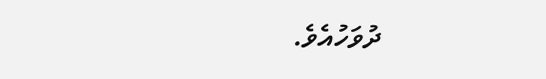ދުވަހުއެވެ.